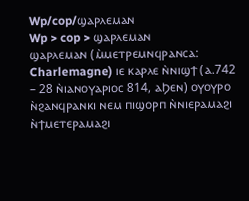Wp/cop/ϣⲁⲣⲗⲉⲙⲁⲛ
Wp > cop > ϣⲁⲣⲗⲉⲙⲁⲛ
ϣⲁⲣⲗⲉⲙⲁⲛ (ⲙ̀ⲙⲉⲧⲣⲉⲙⲛϥⲣⲁⲛⲥⲁ: Charlemagne) ⲓⲉ ⲕⲁⲣⲗⲉ ⲛ̀ⲛⲓϣϯ (ⲁ.742 – 28 ⲛ̀ⲓⲁⲛⲟⲩⲁⲣⲓⲟⲥ 814, ⲁϦⲉⲛ) ⲟⲩⲟⲩⲣⲟ ⲛ̀ϩⲁⲛϥⲣⲁⲛⲕⲓ ⲛⲉⲙ ⲡⲓϣⲟⲣⲡ ⲛ̀ⲛⲓⲉⲣⲁⲙⲁϩⲓ ⲛ̀ϯⲙⲉⲧⲉⲣⲁⲙⲁϩⲓ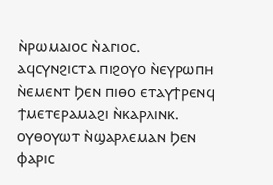ⲛ̀ⲣⲱⲙⲁⲓⲟⲥ ⲛ̀ⲁⲅⲓⲟⲥ. ⲁϥⲥⲩⲛϩⲓⲥⲧⲁ ⲡⲓϩⲟⲩⲟ ⲛ̀ⲉⲩⲣⲱⲡⲏ ⲛ̀ⲉⲙⲉⲛⲧ Ϧⲉⲛ ⲡⲓⲑⲟ ⲉⲧⲁⲩϯⲣⲉⲛϥ ϯⲙⲉⲧⲉⲣⲁⲙⲁϩⲓ ⲛ̀ⲕⲁⲣⲗⲓⲛⲕ.
ⲟⲩⲑⲟⲩⲱⲧ ⲛ̀ϣⲁⲣⲗⲉⲙⲁⲛ Ϧⲉⲛ ⲫⲁⲣⲓⲥ